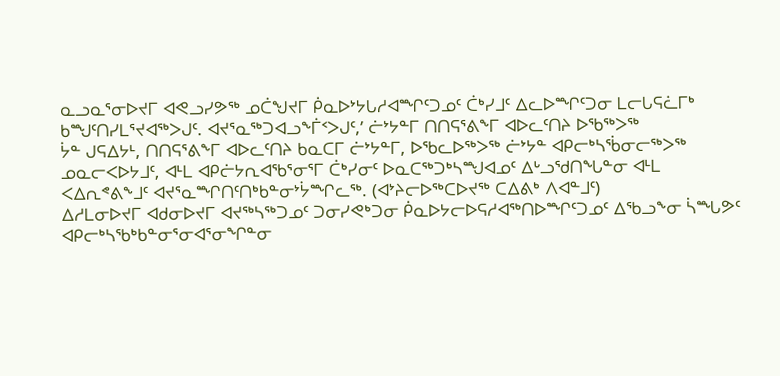ᓇᓗᓇᕐᓂᐅᔪᒥ ᐊᕙᓗᓯᕗᖅ ᓄᑖᖑᔪᒥ ᑮᓇᐅᔾᔭᒐᓱᐊᙱᑦᑐᓄᑦ ᑖᒃᓯᒧᑦ ᐃᓚᐅᙱᑦᑐᓂ ᒪᓕᒐᕋᓛᒥᒃ
ᑲᙳᑦᑎᓯᒪᕐᔪᐊᖅᐳᒍᑦ. ᐊᔪᕐᓇᖅᑐᐊᓗᖕᒦᑉᐳᒍᑦ,’ ᓖᔾᔭᓐᒥ ᑎᑎᕋᕐᕕᖕᒥ ᐊᐅᓚᑦᑎᔨ ᐅᖃᖅᐳᖅ
ᔮᓐ ᒍᕋᐃᔭᒻ, ᑎᑎᕋᕐᕕᖕᒥ ᐊᐅᓚᑦᑎᔨ ᑲᓇᑕᒥ ᓖᔾᔭᓐᒥ, ᐅᖃᓚᐅᖅᐳᖅ ᓖᔾᔭᓐ ᐊᑭᓕᒃᓴᖄᓂᓕᖅᐳᖅ ᓄᓇᓕᐸᐅᔭᒧᑦ, ᐊᒻᒪ ᐊᑭᓖᔭᕆᐊᖃᕐᓂᕐᒥ ᑖᒃᓯᓂᑦ ᐅᓇᑕᖅᑐᒃᓴᙳᐊᓄᑦ ᐃᒡᓗᖁᑎᖓᓐᓂ ᐊᒻᒪ ᐸᐃᕆᕝᕕᖕᒧᑦ ᐊᔪᕐᓇᙱᑎᑦᑎᒃᑲᓐᓂᔾᔮᙱᓚᖅ. (ᐊᔾᔨᓕᐅᖅᑕᐅᔪᖅ ᑕᐃᕕᒃ ᐱᐊᓐᒧᑦ)
ᐃᓱᒪᓂᐅᔪᒥ ᐊᑯᓂᐅᔪᒥ ᐊᔪᖅᓴᖅᑐᓄᑦ ᑐᓂᓯᕙᒃᑐᓂ ᑮᓇᐅᔭᓕᐅᕋᓱᐊᖅᑎᐅᙱᑦᑐᓄᑦ ᐃᖃᓗᖕᓂ ᓵᙵᕗᑦ ᐊᑭᓕᒃᓴᖃᒃᑲᓐᓂᕐᓂᐊᕐᓂᖏᓐᓂ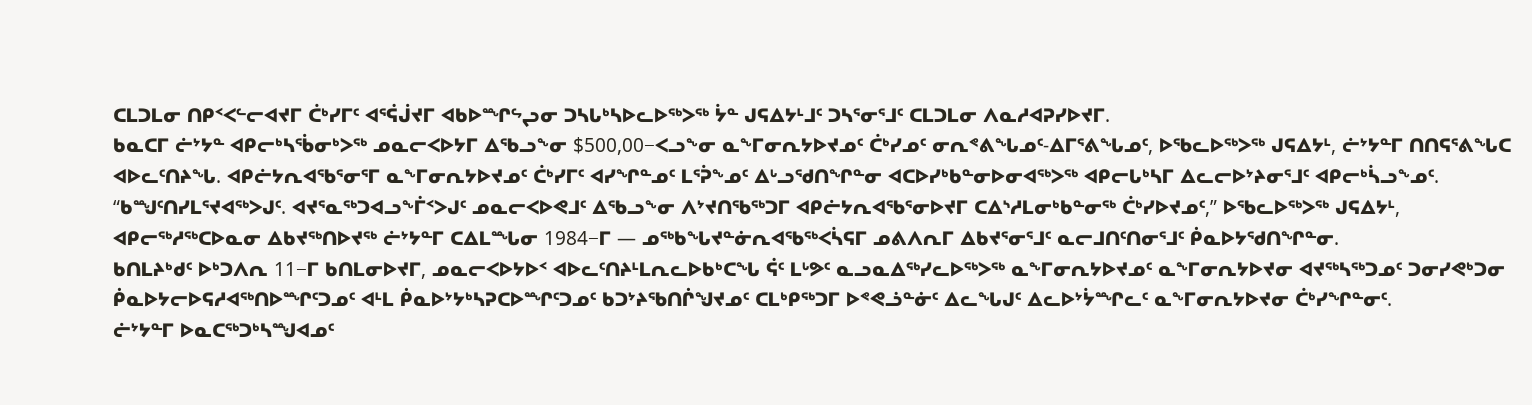ᑕᒪᑐᒪᓂ ᑎᑭᑉᐸᓪᓕᐊᔪᒥ ᑖᒃᓯᒥᑦ ᐊᕐᕌᒎᔪᒥ ᐊᑲᐅᙱᖦᖢᓂ ᑐᓴᒐᒃᓴᐅᓚᐅᖅᐳᖅ ᔮᓐ ᒍᕋᐃᔭᒻᒧᑦ ᑐᓴᕐᓂᕐᒧᑦ ᑕᒪᑐᒪᓂ ᐱᓇᓱᐊᕈᓯᐅᔪᒥ.
ᑲᓇᑕᒥ ᓖᔾᔭᓐ ᐊᑭᓕᒃᓴᖄᓂᒃᐳᖅ ᓄᓇᓕᐸᐅᔭᒥ ᐃᖃᓗᖕᓂ $500,00−ᐸᓗᖕᓂ ᓇᖕᒥᓂᕆᔭᐅᔪᓄᑦ ᑖᒃᓯᓄᑦ ᓂᕆᕝᕕᖓᓄᑦ-ᐃᒥᕐᕕᖓᓄᑦ, ᐅᖃᓚᐅᖅᐳᖅ ᒍᕋᐃᔭᒻ, ᓖᔾᔭᓐᒥ ᑎᑎᕋᕐᕕᖓᑕ ᐊᐅᓚᑦᑎᔨᖓ. ᐊᑭᓖᔭᕆᐊᖃᕐᓂᕐᒥ ᓇᖕᒥᓂᕆᔭᐅᔪᓄᑦ ᑖᒃᓯᒥᑦ ᐊᓯᖏᓐᓄᑦ ᒪᕐᕉᖕᓄᑦ ᐃᒡᓗᖁᑎᖏᓐᓂ ᐊᑕᐅᓯᒃᑲᓐᓂᐅᓂᐊᖅᐳᖅ ᐊᑭᓕᒐᒃᓴᒥ ᐃᓚᓕᐅᔾᔨᓂᕐᒧᑦ ᐊᑭᓕᒃᓵᓗᖕᓄᑦ.
“ᑲᙳᑦᑎᓯᒪᕐᔪᐊᖅᐳᒍᑦ. ᐊᔪᕐᓇᖅᑐᐊᓗᖕᒦᑉᐳᒍᑦ ᓄᓇᓕᐸᐅᕙᒧᑦ ᐃᖃᓗᖕᓂ ᐱᔾᔪᑎᖃᖅᑐᒥ ᐊᑭᓖᔭᕆᐊᖃᕐᓂᐅᔪᒥ ᑕᐃᔅᓱᒪᓂᒃᑲᓐᓂᖅ ᑖᒃᓯᐅᔪᓄᑦ,” ᐅᖃᓚᐅᖅᐳᖅ ᒍᕋᐃᔭᒻ, ᐊᑭᓕᖅᓱᖅᑕᐅᓇᓂ ᐃᑲᔪᖅᑎᐅᔪᖅ ᓖᔾᔭᓐᒥ ᑕᐃᒪᙵᓂ 1984−ᒥ — ᓄᖅᑲᖓᔪᓐᓃᕆᐊᖃᖅᐸᓵᕋᒥ ᓄᕕᐱᕆᒥ ᐃᑲᔪᕐᓂᕐᒧᑦ ᓇᓕᒧᑎᑦᑎᓂᕐᒧᑦ ᑮᓇᐅᔭᖁᑎᖏᓐᓂ.
ᑲᑎᒪᔨᒃᑯᑦ ᐅᒃᑐᐱᕆ 11−ᒥ ᑲᑎᒪᓂᐅᔪᒥ, ᓄᓇᓕᐸᐅᔭᐅᑉ ᐊᐅᓚᑦᑎᔨᒻᒪᕆᓚᐅᑲᒃᑕᖓ ᕌᑦ ᒪᒡᕗᑦ ᓇᓗᓇᐃᖅᓯᓚᐅᖅᐳᖅ ᓇᖕᒥᓂᕆᔭᐅᔪᓄᑦ ᓇᖕᒥᓂᕆᔭᐅᔪᓂ ᐊᔪᖅᓴᖅᑐᓄᑦ ᑐᓂᓯᕙᒃᑐᓂ ᑮᓇᐅᔭᓕᐅᕋᓱᐊᖅᑎᐅᙱᑦᑐᓄᑦ ᐊᒻᒪ ᑮᓇᐅᔾᔭᒃᓴᕈᑕᐅᙱᑦᑐᓄᑦ ᑲᑐᔾᔨᖃᑎᒌᖑᔪᓄᑦ ᑕᒪᒃᑭᖅᑐᒥ ᐅᕝᕙᓘᓐᓃᑦ ᐃᓚᖓᒍᑦ ᐃᓚᐅᔾᔮᙱᓚᑦ ᓇᖕᒥᓂᕆᔭᐅᔪᓂ ᑖᒃᓯᖏᓐᓂᑦ.
ᓖᔾᔭᓐᒥ ᐅᓇᑕᖅᑐᒃᓴᙳᐊᓄᑦ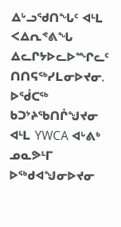ᐃᒡᓗᖁᑎᖓᑦ ᐊᒻᒪ ᐸᐃᕆᕝᕕᖓ ᐃᓚᒋᔭᐅᓚᐅᙱᓚᑦ ᑎᑎᕋᖅᓯᒪᓂᐅᔪᓂ.
ᐅᖂᑕᖅ ᑲᑐᔾᔨᖃᑎᒌᖑᔪᓂ ᐊᒻᒪ YWCA ᐊᒡᕕᒃ ᓄᓇᕗᒻᒥ ᐅᖅᑯᐊᖑᓂᐅᔪᓂ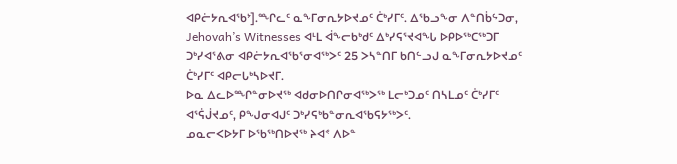ᐊᑭᓖᔭᕆᐊᖃᔾ].ᙱᓚᑦ ᓇᖕᒥᓂᕆᔭᐅᔪᓄᑦ ᑖᒃᓯᒥᑦ. ᐃᖃᓗᖕᓂ ᐱᓐᑎᑳᖦᑐᓂ, Jehovah’s Witnesses ᐊᒻᒪ ᐋᖕᓕᑲᒃᑯᑦ ᐃᒃᓯᕋᕐᔪᐊᖓ ᐅᑭᐅᖅᑕᖅᑐᒥ ᑐᒃᓯᐊᕐᕕᓂ ᐊᑭᓖᔭᕆᐊᖃᕐᓂᐊᖅᐳᑦ 25 ᐳᓴᓐᑎᒥ ᑲᑎᓪᓗᒍ ᓇᖕᒥᓂᕆᔭᐅᔪᓄᑦ ᑖᒃᓯᒥᑦ ᐊᑭᓕᒐᒃᓴᐅᔪᒥ.
ᐅᓇ ᐃᓚᐅᙱᓐᓂᐅᔪᖅ ᐊᑯᓂᐅᑎᒋᓂᐊᖅᐳᖅ ᒪᓕᒃᑐᓄᑦ ᑎᓴᒪᓄᑦ ᑖᒃᓯᒥᑦ ᐊᕐᕌᒎᔪᓄᑦ, ᑭᖑᓂᐊᒍᑦ ᑐᒃᓯᕋᒃᑲᓐᓂᕆᐊᖃᕋᔭᖅᐳᑦ.
ᓄᓇᓕᐸᐅᔭᒥ ᐅᖃᖅᑎᐅᔪᖅ ᔨᐊᕝ ᐱᐅᓐ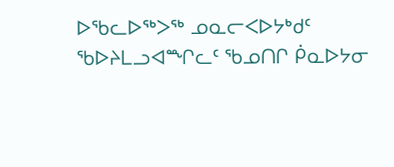ᐅᖃᓚᐅᖅᐳᖅ ᓄᓇᓕᐸᐅᔭᒃᑯᑦ ᖃᐅᔨᒪᓗᐊᙱᓚᑦ ᖃᓄᑎᒋ ᑮᓇᐅᔭᓂ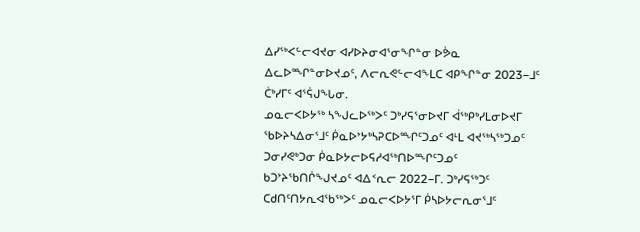ᐃᓯᖅᐸᓪᓕᐊᔪᓂ ᐊᓯᐅᔨᓂᐊᕐᓂᖏᓐᓂ ᐅᕘᓇ ᐃᓚᐅᙱᓐᓂᐅᔪᓄᑦ, ᐱᓕᕆᕙᓪᓕᐊᖕᒪᑕ ᐊᑭᖏᓐᓂ 2023−ᒧᑦ ᑖᒃᓯᒥᑦ ᐊᕐᕌᒍᖓᓂ.
ᓄᓇᓕᐸᐅᔭᖅ ᓴᖑᓚᐅᖅᐳᑦ ᑐᒃᓯᕋᕐᓂᐅᔪᒥ ᐋᖅᑭᒃᓯᒪᓂᐅᔪᒥ ᖃᐅᔨᓴᐃᓂᕐᒧᑦ ᑮᓇᐅᔾᔭᒃᓴᕈᑕᐅᙱᑦᑐᓄᑦ ᐊᒻᒪ ᐊᔪᖅᓴᖅᑐᓄᑦ ᑐᓂᓯᕙᒃᑐᓂ ᑮᓇᐅᔭᓕᐅᕋᓱᐊᖅᑎᐅᙱᑦᑐᓄᑦ ᑲᑐᔾᔨᖃᑎᒌᖑᔪᓄᑦ ᐊᐃᑉᕆᓕ 2022−ᒥ. ᑐᒃᓯᕋᖅᑐᑦ ᑕᑯᑎᑦᑎᔭᕆᐊᖃᖅᐳᑦ ᓄᓇᓕᐸᐅᔭᕐᒥ ᑮᓴᐅᔭᓕᕆᓂᕐᒧᑦ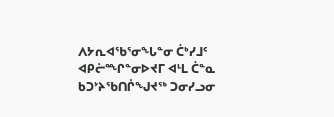ᐱᔭᕆᐊᖃᕐᓂᖓᓐᓂ ᑖᒃᓯᒧᑦ ᐊᑭᓖᙱᓐᓂᐅᔪᒥ ᐊᒻᒪ ᑖᓐᓇ ᑲᑐᔾᔨᖃᑎᒌᖑᔪᖅ ᑐᓂᓯᓗᓂ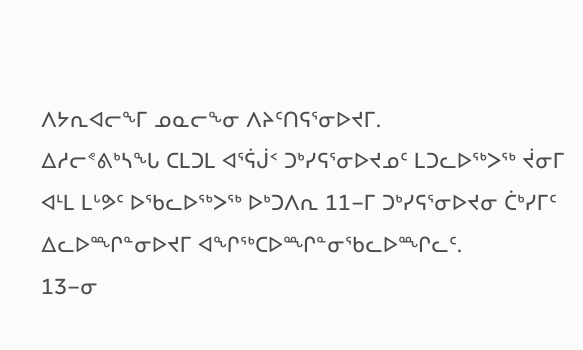ᐱᔭᕆᐊᓕᖕᒥ ᓄᓇᓕᖕᓂ ᐱᔨᑦᑎᕋᕐᓂᐅᔪᒥ.
ᐃᓱᓕᕝᕕᒃᓴᖓ ᑕᒪᑐᒪ ᐊᕐᕌᒎᑉ ᑐᒃᓯᕋᕐᓂᐅᔪᓄᑦ ᒪᑐᓚᐅᖅᐳᖅ ᔫᓂᒥ ᐊᒻᒪ ᒪᒡᕗᑦ ᐅᖃᓚᐅᖅᐳᖅ ᐅᒃᑐᐱᕆ 11−ᒥ ᑐᒃᓯᕋᕐᓂᐅᔪᓂ ᑖᒃᓯᒥᑦ ᐃᓚᐅᙱᓐᓂᐅᔪᒥ ᐊᖏᖅᑕᐅᙱᓐᓂᖃᓚᐅᙱᓚᑦ.
13−ᓂ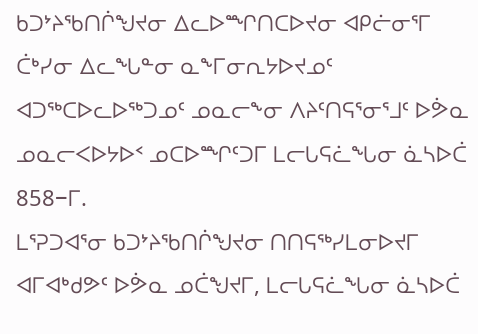ᑲᑐᔾᔨᖃᑎᒌᖑᔪᓂ ᐃᓚᐅᙱᑎᑕᐅᔪᓂ ᐊᑭᓖᓂᕐᒥ ᑖᒃᓯᓂ ᐃᓚᖓᓐᓂ ᓇᖕᒥᓂᕆᔭᐅᔪᓄᑦ ᐊᑐᖅᑕᐅᓚᐅᖅᑐᓄᑦ ᓄᓇᓕᖕᓂ ᐱᔨᑦᑎᕋᕐᓂᕐᒧᑦ ᐅᕘᓇ ᓄᓇᓕᐸᐅᔭᐅᑉ ᓄᑕᐅᙱᑦᑐᒥ ᒪᓕᒐᕋᓛᖓᓂ ᓈᓴᐅᑖ 858−ᒥ.
ᒪᕐᕈᑐᐊᕐᓂ ᑲᑐᔾᔨᖃᑎᒌᖑᔪᓂ ᑎᑎᕋᖅᓯᒪᓂᐅᔪᒥ ᐊᒥᐊᒃᑯᕗᑦ ᐅᕘᓇ ᓄᑖᖑᔪᒥ, ᒪᓕᒐᕋᓛᖓᓂ ᓈᓴᐅᑖ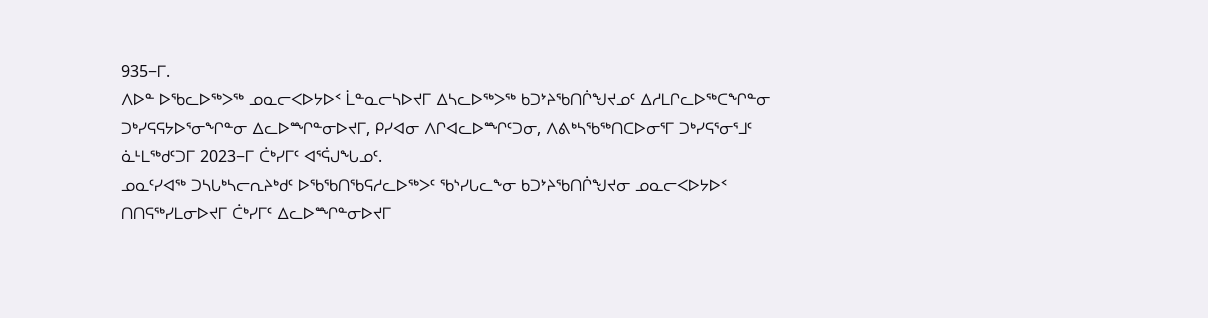935−ᒥ.
ᐱᐅᓐ ᐅᖃᓚᐅᖅᐳᖅ ᓄᓇᓕᐸᐅᔭᐅᑉ ᒫᓐᓇᓕᓴᐅᔪᒥ ᐃᓴᓚᐅᖅᐳᖅ ᑲᑐᔾᔨᖃᑎᒌᖑᔪᓄᑦ ᐃᓱᒪᒋᓚᐅᖅᑕᖏᓐᓂ ᑐᒃᓯᕋᕋᔭᐅᕐᓂᖏᓐᓂ ᐃᓚᐅᙱᓐᓂᐅᔪᒥ, ᑭᓯᐊᓂ ᐱᒋᐊᓚᐅᙱᑦᑐᓂ, ᐱᕕᒃᓴᖃᖅᑎᑕᐅᓂᕐᒥ ᑐᒃᓯᕋᕐᓂᕐᒧᑦ ᓈᒻᒪᖅᑯᑦᑐᒥ 2023−ᒥ ᑖᒃᓯᒥᑦ ᐊᕐᕌᒍᖓᓄᑦ.
ᓄᓇᑦᓯᐊᖅ ᑐᓴᒐᒃᓴᓕᕆᔨᒃᑯᑦ ᐅᖃᖃᑎᖃᕋᓱᓚᐅᖅᐳᑦ ᖃᔅᓯᒐᓚᖕᓂ ᑲᑐᔾᔨᖃᑎᒌᖑᔪᓂ ᓄᓇᓕᐸᐅᔭᐅᑉ ᑎᑎᕋᖅᓯᒪᓂᐅᔪᒥ ᑖᒃᓯᒥᑦ ᐃᓚᐅᙱᓐᓂᐅᔪᒥ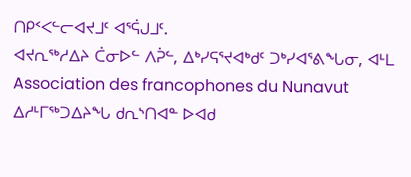ᑎᑭᑉᐸᓪᓕᐊᔪᒧᑦ ᐊᕐᕌᒍᒧᑦ.
ᐊᔪᕆᖅᓱᐃᔨ ᑖᓂᐅᓪ ᐱᕉᓪ, ᐃᒃᓯᕋᕐᔪᐊᒃᑯᑦ ᑐᒃᓯᐊᕐᕕᖓᓂ, ᐊᒻᒪ Association des francophones du Nunavut ᐃᓱᒻᒥᖅᑐᐃᔨᖓ ᑯᕆᔅᑎᐊᓐ ᐅᐊᑯ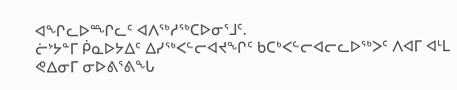ᐊᖏᓚᐅᙱᓚᑦ ᐊᐱᖅᓱᖅᑕᐅᓂᕐᒧᑦ.
ᓖᔾᔭᓐᒥ ᑮᓇᐅᔭᐃᑦ ᐃᓯᖅᐸᓪᓕᐊᔪᖏᑦ ᑲᑕᒃᐸᓪᓕᐊᓕᓚᐅᖅᐳᑦ ᐱᐊᒥ ᐊᒻᒪ ᕙᐃᓂᒥ ᓂᐅᕕᕐᕕᖓ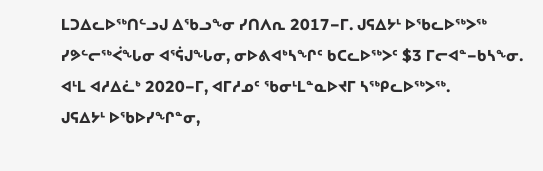ᒪᑐᐃᓚᐅᖅᑎᓪᓗᒍ ᐃᖃᓗᖕᓂ ᓯᑎᐱᕆ 2017−ᒥ. ᒍᕋᐃᔭᒻ ᐅᖃᓚᐅᖅᐳᖅ ᓯᕗᓪᓕᖅᐹᖓᓂ ᐊᕐᕌᒍᖓᓂ, ᓂᐅᕕᐊᒃᓴᖏᑦ ᑲᑕᓚᐅᖅᐳᑦ $3 ᒥᓕᐊᓐ−ᑲᓴᖕᓂ.
ᐊᒻᒪ ᐊᓱᐃᓛᒃ 2020−ᒥ, ᐊᒥᓱᓄᑦ ᖃᓂᒻᒪᓐᓇᐅᔪᒥ ᓴᖅᑭᓚᐅᖅᐳᖅ.
ᒍᕋᐃᔭᒻ ᐅᖃᐅᓯᖏᓐᓂ,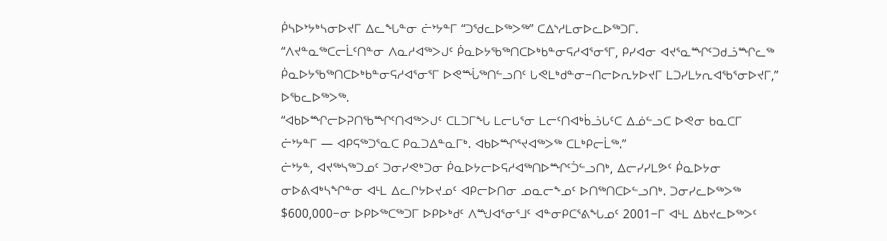ᑮᓴᐅᔾᔭᒃᓴᓂᐅᔪᒥ ᐃᓚᖓᓐᓂ ᓖᔾᔭᓐᒥ “ᑐᖁᓚᐅᖅᐳᖅ” ᑕᐃᔅᓱᒪᓂᐅᓚᐅᖅᑐᒥ.
“ᐱᔪᓐᓇᖅᑕᓕᒫᑦᑎᓐᓂ ᐱᓇᓱᐊᖅᐳᒍᑦ ᑮᓇᐅᔭᖃᖅᑎᑕᐅᒃᑲᓐᓂᕋᓱᐊᕐᓂᕐᒥ, ᑭᓯᐊᓂ ᐊᔪᕐᓇᙱᑦᑐᑯᓘᙱᓚᖅ ᑮᓇᐅᔭᖃᖅᑎᑕᐅᒃᑲᓐᓂᕋᓱᐊᕐᓂᕐᒥ ᐅᕙᙶᖅᑎᓪᓗᑎᑦ ᒐᕙᒪᒃᑯᓐᓂ−ᑎᓕᐅᕆᔭᐅᔪᒥ ᒪᑐᓯᒪᔭᕆᐊᖃᕐᓂᐅᔪᒥ,” ᐅᖃᓚᐅᖅᐳᖅ.
“ᐊᑲᐅᙱᓕᐅᕈᑎᖃᙱᑦᑎᐊᖅᐳᒍᑦ ᑕᒪᑐᒥᖓ ᒪᓕᒐᕐᓂ ᒪᓕᑦᑎᐊᒃᑳᓘᒐᑦᑕ ᐃᓅᓪᓗᑕ ᐅᕙᓂ ᑲᓇᑕᒥ ᓖᔾᔭᓐᒥ — ᐊᑭᕋᖅᑐᕐᓇᑕ ᑭᓇᑐᐃᓐᓇᒥᒃ. ᐊᑲᐅᙱᕐᔪᐊᖅᐳᖅ ᑕᒪᒃᑭᓕᒫᖅ.”
ᓖᔾᔭᓐ, ᐊᔪᖅᓴᖅᑐᓄᑦ ᑐᓂᓯᕙᒃᑐᓂ ᑮᓇᐅᔭᓕᐅᕋᓱᐊᖅᑎᐅᙱᑦᑑᓪᓗᑎᒃ, ᐃᓕᓯᓯᒪᕗᑦ ᑮᓇᐅᔭᓂ ᓂᐅᕕᐊᒃᓴᖏᓐᓂ ᐊᒻᒪ ᐃᓚᒋᔭᐅᔪᓄᑦ ᐊᑭᓕᐅᑎᓂ ᓄᓇᓕᖕᓄᑦ ᐅᑎᖅᑎᑕᐅᓪᓗᑎᒃ. ᑐᓂᓯᓚᐅᖅᐳᖅ $600,000−ᓂ ᐅᑭᐅᖅᑕᖅᑐᒥ ᐅᑭᐅᒃᑯᑦ ᐱᙳᐊᕐᓂᕐᒧᑦ ᐊᓐᓂᑭᑕᕐᕕᖓᓄᑦ 2001−ᒥ ᐊᒻᒪ ᐃᑲᔪᓚᐅᖅᐳᑦ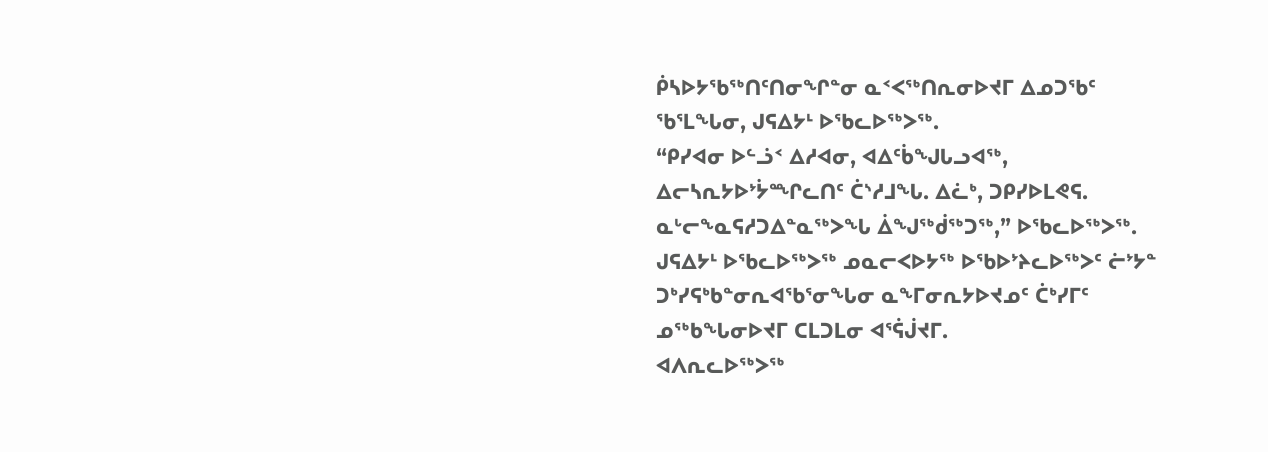ᑮᓴᐅᔭᖃᖅᑎᑦᑎᓂᖏᓐᓂ ᓇᑉᐸᖅᑎᕆᓂᐅᔪᒥ ᐃᓄᑐᖃᑦ ᖃᕐᒪᖓᓂ, ᒍᕋᐃᔭᒻ ᐅᖃᓚᐅᖅᐳᖅ.
“ᑭᓯᐊᓂ ᐅᓪᓘᑉ ᐃᓱᐊᓂ, ᐊᐃᑦᑳᖑᒐᓗᐊᖅ, ᐃᓕᓴᕆᔭᐅᔾᔮᙱᓚᑎᑦ ᑖᔅᓱᒧᖓ. ᐃᓛᒃ, ᑐᑭᓯᐅᒪᕙᕋ. ᓇᒡᓕᖕᓇᕋᓱᑐᐃᓐᓇᖅᐳᖓ ᐄᖑᖅᑰᖅᑐᖅ,” ᐅᖃᓚᐅᖅᐳᖅ.
ᒍᕋᐃᔭᒻ ᐅᖃᓚᐅᖅᐳᖅ ᓄᓇᓕᐸᐅᔭᖅ ᐅᖃᐅᔾᔨᓚᐅᖅᐳᑦ ᓖᔾᔭᓐ ᑐᒃᓯᕋᒃᑲᓐᓂᕆᐊᖃᕐᓂᖓᓂ ᓇᖕᒥᓂᕆᔭᐅᔪᓄᑦ ᑖᒃᓯᒥᑦ ᓄᖅᑲᖓᓂᐅᔪᒥ ᑕᒪᑐᒪᓂ ᐊᕐᕌᒎᔪᒥ.
ᐊᐱᕆᓚᐅᖅᐳᖅ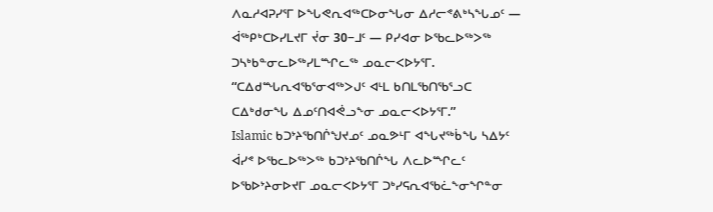ᐱᓇᓱᐊᕈᓯᕐᒥ ᐅᖓᕙᕆᐊᖅᑕᐅᓂᖓᓂ ᐃᓱᓕᕝᕕᒃᓴᖓᓄᑦ — ᐋᖅᑭᒃᑕᐅᓯᒪᔪᒥ ᔫᓂ 30−ᒧᑦ — ᑭᓯᐊᓂ ᐅᖃᓚᐅᖅᐳᖅ ᑐᓴᒃᑲᓐᓂᓚᐅᖅᓯᒪᙱᓚᖅ ᓄᓇᓕᐸᐅᔭᕐᒥ.
“ᑕᐃᑯᙵᕆᐊᖃᕐᓂᐊᖅᐳᒍᑦ ᐊᒻᒪ ᑲᑎᒪᖃᑎᖃᕐᓗᑕ ᑕᐃᒃᑯᓂᖓ ᐃᓄᑦᑎᐊᕚᓗᖕᓂ ᓄᓇᓕᐸᐅᔭᕐᒥ.”
Islamic ᑲᑐᔾᔨᖃᑎᒌᖑᔪᓄᑦ ᓄᓇᕗᒻᒥ ᐊᖓᔪᖅᑳᖓ ᓴᐃᔭᑦ ᐋᓯᕝ ᐅᖃᓚᐅᖅᐳᖅ ᑲᑐᔾᔨᖃᑎᒌᖓ ᐱᓚᐅᙱᓚᑦ ᐅᖃᐅᔾᔨᓂᐅᔪᒥ ᓄᓇᓕᐸᐅᔭᕐᒥ ᑐᒃᓯᕋᕆᐊᖃᓛᖕᓂᖏᓐᓂ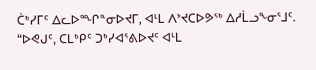ᑖᒃᓯᒥᑦ ᐃᓚᐅᙱᓐᓂᐅᔪᒥ, ᐊᒻᒪ ᐱᔾᔪᑕᐅᕗᖅ ᐃᓱᒫᓗᖕᓂᕐᒧᑦ.
“ᐅᕙᒍᑦ, ᑕᒪᒃᑭᑦ ᑐᒃᓯᐊᕐᕕᐅᔪᑦ ᐊᒻᒪ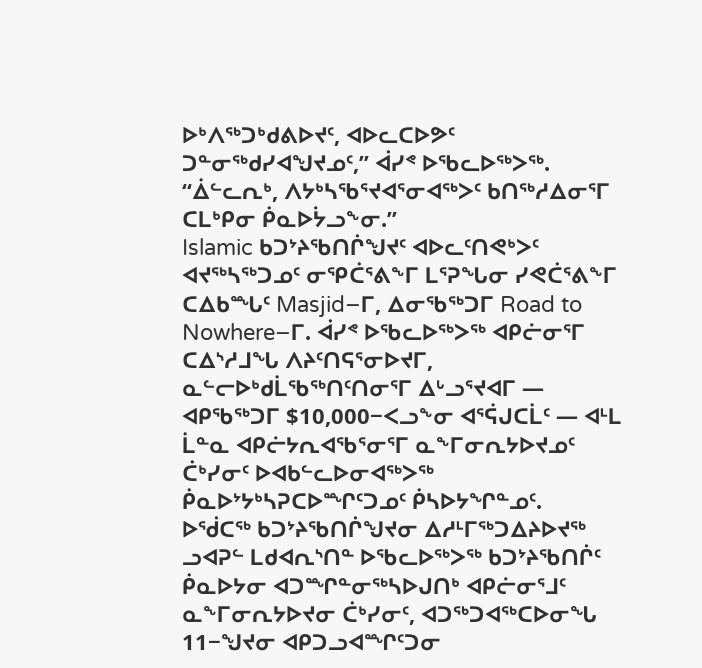ᐅᒃᐱᖅᑐᒃᑯᕕᐅᔪᑦ, ᐊᐅᓚᑕᐅᕗᑦ ᑐᓐᓂᖅᑯᓯᐊᖑᔪᓄᑦ,” ᐋᓯᕝ ᐅᖃᓚᐅᖅᐳᖅ. “ᐄᓪᓚᕆᒃ, ᐱᔭᒃᓴᖃᕐᔪᐊᕐᓂᐊᖅᐳᑦ ᑲᑎᖅᓱᐃᓂᕐᒥ ᑕᒪᒃᑭᓂ ᑮᓇᐅᔮᓗᖕᓂ.”
Islamic ᑲᑐᔾᔨᖃᑎᒌᖑᔪᑦ ᐊᐅᓚᑦᑎᕙᒃᐳᑦ ᐊᔪᖅᓴᖅᑐᓄᑦ ᓂᕿᑖᕐᕕᖕᒥ ᒪᕐᕈᖓᓂ ᓯᕙᑖᕐᕕᖕᒥ ᑕᐃᑲᙵᑦ Masjid−ᒥ, ᐃᓂᖃᖅᑐᒥ Road to Nowhere−ᒥ. ᐋᓯᕝ ᐅᖃᓚᐅᖅᐳᖅ ᐊᑭᓖᓂᕐᒥ ᑕᐃᔅᓱᒧᖓ ᐱᔨᑦᑎᕋᕐᓂᐅᔪᒥ, ᓇᓪᓕᐅᒃᑯᒫᖃᖅᑎᑦᑎᓂᕐᒥ ᐃᒡᓗᕐᔪᐊᒥ — ᐊᑭᖃᖅᑐᒥ $10,000−ᐸᓗᖕᓂ ᐊᕐᕌᒍᑕᒫᑦ — ᐊᒻᒪ ᒫᓐᓇ ᐊᑭᓖᔭᕆᐊᖃᕐᓂᕐᒥ ᓇᖕᒥᓂᕆᔭᐅᔪᓄᑦ ᑖᒃᓯᓂᑦ ᐅᐊᑲᓪᓚᐅᓂᐊᖅᐳᖅ ᑮᓇᐅᔾᔭᒃᓴᕈᑕᐅᙱᑦᑐᓄᑦ ᑮᓴᐅᔭᖏᓐᓄᑦ.
ᐅᖂᑕᖅ ᑲᑐᔾᔨᖃᑎᒌᖑᔪᓂ ᐃᓱᒻᒥᖅᑐᐃᔨᐅᔪᖅ ᓗᐊᕈᓪ ᒪᑯᐊᕆᔅᑎᓐ ᐅᖃᓚᐅᖅᐳᖅ ᑲᑐᔾᔨᖃᑎᒌᑦ ᑮᓇᐅᔭᓂ ᐊᑐᙱᓐᓂᖅᓴᐅᒍᑎᒃ ᐊᑭᓖᓂᕐᒧᑦ ᓇᖕᒥᓂᕆᔭᐅᔪᓂ ᑖᒃᓯᓂᑦ, ᐊᑐᖅᑐᐊᖅᑕᐅᓂᖓ 11−ᖑᔪᓂ ᐊᑭᑐᓗᐊᙱᑦᑐᓂ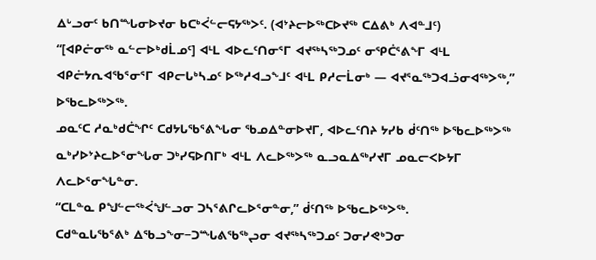ᐃᒡᓗᓂᑦ ᑲᑎᙵᓂᐅᔪᓂ ᑲᑕᒃᐹᓪᓕᕋᔭᖅᐳᑦ. (ᐊᔾᔨᓕᐅᖅᑕᐅᔪᖅ ᑕᐃᕕᒃ ᐱᐊᓐᒧᑦ)
“[ᐊᑭᓖᓂᖅ ᓇᓪᓕᐅᒃᑯᒫᓄᑦ] ᐊᒻᒪ ᐊᐅᓚᑦᑎᓂᕐᒥ ᐊᔪᖅᓴᖅᑐᓄᑦ ᓂᕿᑖᕐᕕᖕᒥ ᐊᒻᒪ ᐊᑭᓖᔭᕆᐊᖃᕐᓂᕐᒥ ᐊᑭᓕᒐᒃᓴᓄᑦ ᐅᖅᓱᐊᓗᖕᒧᑦ ᐊᒻᒪ ᑭᓱᓕᒫᓂᒃ — ᐊᔪᕐᓇᖅᑐᐊᓘᓂᐊᖅᐳᖅ,” ᐅᖃᓚᐅᖅᐳᖅ.
ᓄᓇᑦᑕ ᓱᓇᒃᑯᑖᖏᑦ ᑕᑯᔭᒐᖃᕐᕕᖓᓂ ᖃᓄᐃᓐᓂᐅᔪᒥ, ᐊᐅᓚᑦᑎᔨ ᔭᓯᑲ ᑰᑦᑎᖅ ᐅᖃᓚᐅᖅᐳᖅ ᓇᒃᓯᐅᔾᔨᓚᐅᕐᓂᖓᓂ ᑐᒃᓯᕋᐅᑎᒥᒃ ᐊᒻᒪ ᐱᓚᐅᖅᐳᖅ ᓇᓗᓇᐃᖅᓯᔪᒥ ᓄᓇᓕᐸᐅᔭᒥ ᐱᓚᐅᕐᓂᖓᓐᓂ.
“ᑕᒪᓐᓇ ᑭᖑᓪᓕᖅᐹᖑᓪᓗᓂ ᑐᓴᕐᕕᒋᓚᐅᕐᓂᓐᓂ,” ᑰᑦᑎᖅ ᐅᖃᓚᐅᖅᐳᖅ.
ᑕᑯᓐᓇᒐᖃᕐᕕᒃ ᐃᖃᓗᖕᓂ−ᑐᙵᕕᖃᖅᖢᓂ ᐊᔪᖅᓴᖅᑐᓄᑦ ᑐᓂᓯᕙᒃᑐᓂ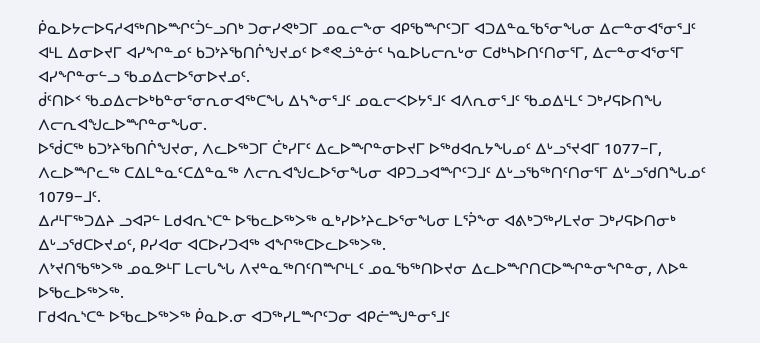ᑮᓇᐅᔭᓕᐅᕋᓱᐊᖅᑎᐅᙱᑦᑑᓪᓗᑎᒃ ᑐᓂᓯᕙᒃᑐᒥ ᓄᓇᓕᖕᓂ ᐊᑭᖃᙱᑦᑐᒥ ᐊᑐᐃᓐᓇᖃᕐᓂᖓᓂ ᐃᓕᓐᓂᐊᕐᓂᕐᒧᑦ ᐊᒻᒪ ᐃᓂᐅᔪᒥ ᐊᓯᖏᓐᓄᑦ ᑲᑐᔾᔨᖃᑎᒌᖑᔪᓄᑦ ᐅᕝᕙᓘᓐᓃᑦ ᓴᓇᐅᒐᓕᕆᒡᓂ ᑕᑯᒃᓴᐅᑎᑦᑎᓂᕐᒥ, ᐃᓕᓐᓂᐊᕐᓂᕐᒥ ᐊᓯᖏᓐᓂᓪᓗ ᖃᓄᐃᓕᐅᕐᓂᐅᔪᓄᑦ.
ᑰᑦᑎᐅᑉ ᖃᓄᐃᓕᐅᒃᑲᓐᓂᕐᓂᕆᓂᐊᖅᑕᖓ ᐃᓴᖕᓂᕐᒧᑦ ᓄᓇᓕᐸᐅᔭᕐᒧᑦ ᐊᐱᕆᓂᕐᒧᑦ ᖃᓄᐃᒻᒪᑦ ᑐᒃᓯᕋᐅᑎᖓ ᐱᓕᕆᐊᖑᓚᐅᙱᓐᓂᖓᓂ.
ᐅᖂᑕᖅ ᑲᑐᔾᔨᖃᑎᒌᖑᔪᓂ, ᐱᓚᐅᖅᑐᒥ ᑖᒃᓯᒥᑦ ᐃᓚᐅᙱᓐᓂᐅᔪᒥ ᐅᖅᑯᐊᕆᔭᖓᓄᑦ ᐃᒡᓗᕐᔪᐊᒥ 1077−ᒥ, ᐱᓚᐅᙱᓚᖅ ᑕᐃᒪᓐᓇᑦᑕᐃᓐᓇᖅ ᐱᓕᕆᐊᖑᓚᐅᕐᓂᖓᓂ ᐊᑭᑐᓗᐊᙱᑦᑐᒧᑦ ᐃᒡᓗᖃᖅᑎᑦᑎᓂᕐᒥ ᐃᒡᓗᖁᑎᖓᓄᑦ 1079−ᒧᑦ.
ᐃᓱᒻᒥᖅᑐᐃᔨ ᓗᐊᕈᓪ ᒪᑯᐊᕆᔅᑕᓐ ᐅᖃᓚᐅᖅᐳᖅ ᓇᒃᓯᐅᔾᔨᓚᐅᕐᓂᖓᓂ ᒪᕐᕉᖕᓂ ᐊᕕᒃᑐᖅᓯᒪᔪᓂ ᑐᒃᓯᕋᐅᑎᓂᒃ ᐃᒡᓗᖁᑕᐅᔪᓄᑦ, ᑭᓯᐊᓂ ᐊᑕᐅᓯᑐᐊᖅ ᐊᖏᖅᑕᐅᓚᐅᖅᐳᖅ.
ᐱᔾᔪᑎᖃᖅᐳᖅ ᓄᓇᕗᒻᒥ ᒪᓕᒐᖓ ᐱᔪᓐᓇᖅᑎᑦᑎᙱᒻᒪᑦ ᓄᓇᖃᖅᑎᐅᔪᓂ ᐃᓚᐅᙱᑎᑕᐅᙱᓐᓂᖏᓐᓂ, ᐱᐅᓐ ᐅᖃᓚᐅᖅᐳᖅ.
ᒥᑯᐊᕆᔅᑕᓐ ᐅᖃᓚᐅᖅᐳᖅ ᑮᓇᐅ.ᓂ ᐊᑐᖅᓯᒪᙱᑦᑐᓂ ᐊᑭᓖᙳᓐᓂᕐᒧᑦ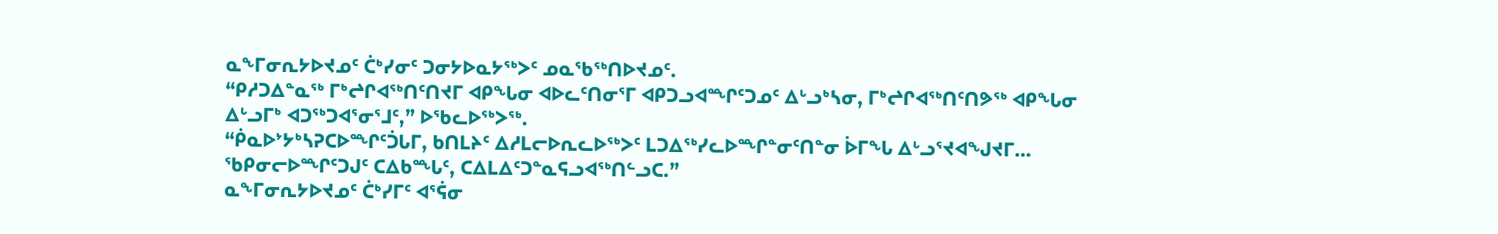ᓇᖕᒥᓂᕆᔭᐅᔪᓄᑦ ᑖᒃᓯᓂᑦ ᑐᓂᔭᐅᓇᔭᖅᐳᑦ ᓄᓇᖃᖅᑎᐅᔪᓄᑦ.
“ᑭᓱᑐᐃᓐᓇᖅ ᒥᒃᖠᒋᐊᖅᑎᑦᑎᔪᒥ ᐊᑭᖓᓂ ᐊᐅᓚᑦᑎᓂᕐᒥ ᐊᑭᑐᓗᐊᙱᑦᑐᓄᑦ ᐃᒡᓗᒃᓴᓂ, ᒥᒃᖠᒋᐊᖅᑎᑦᑎᕗᖅ ᐊᑭᖓᓂ ᐃᒡᓗᒥᒃ ᐊᑐᖅᑐᐊᕐᓂᕐᒧᑦ,” ᐅᖃᓚᐅᖅᐳᖅ.
“ᑮᓇᐅᔾᔭᒃᓴᕈᑕᐅᙱᑦᑑᒐᒥ, ᑲᑎᒪᔨᑦ ᐃᓱᒪᓕᐅᕆᓚᐅᖅᐳᑦ ᒪᑐᐃᖅᓯᓚᐅᙱᓐᓂᑦᑎᓐᓂ ᐆᒥᖓ ᐃᒡᓗᕐᔪᐊᖑᔪᒥ… ᖃᑭᓂᓕᐅᙱᑦᑐᒍᑦ ᑕᐃᑲᙵᑦ, ᑕᐃᒪᐃᑦᑐᓐᓇᕋᓗᐊᖅᑎᓪᓗᑕ.”
ᓇᖕᒥᓂᕆᔭᐅᔪᓄᑦ ᑖᒃᓯᒥᑦ ᐊᕐᕌᓂ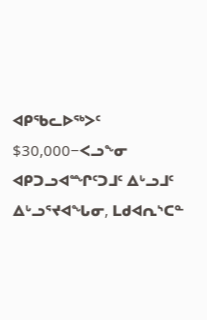ᐊᑭᖃᓚᐅᖅᐳᑦ $30,000−ᐸᓗᖕᓂ ᐊᑭᑐᓗᐊᙱᑦᑐᒧᑦ ᐃᒡᓗᒧᑦ ᐃᒡᓗᕐᔪᐊᖓᓂ, ᒪᑯᐊᕆᔅᑕᓐ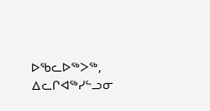ᐅᖃᓚᐅᖅᐳᖅ, ᐃᓚᒋᐊᖅᓯᓪᓗᓂ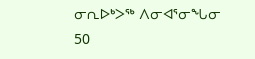ᓂᕆᐅᒃᐳᖅ ᐱᓂᐊᕐᓂᖓᓂ 50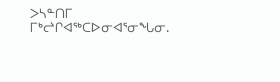ᐳᓴᓐᑎᒥ ᒥᒃᖠᒋᐊᖅᑕᐅᓂᐊᕐᓂᖓᓂ.